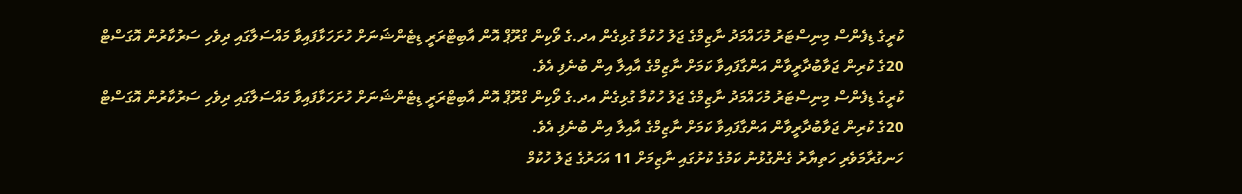ކުރީގެ ޑިފެންސް މިނިސްޓަރު މުހައްމަދު ނާޒިމްގެ ޖަލު ހުކުމާ ގުޅިގެން އދ.ގެ ވޯކިން ގްރޫޕް އޮން އާބިޓްރަރީ ޑިޓެންޝަނަށް ހުށަހަޅާފައިވާ މައްސަލާގައި ދިވެހި ސަރުކާރުން އޮގަސްޓް 20ގެ ކުރިން ޖަވާބުދާރީވާން އަންގާފައިވާ ކަމަށް ނާޒިމްގެ އާއިލާ އިން ބުނެފި އެވެ.
ކުރީގެ ޑިފެންސް މިނިސްޓަރު މުހައްމަދު ނާޒިމްގެ ޖަލު ހުކުމާ ގުޅިގެން އދ.ގެ ވޯކިން ގްރޫޕް އޮން އާބިޓްރަރީ ޑިޓެންޝަނަށް ހުށަހަޅާފައިވާ މައްސަލާގައި ދިވެހި ސަރުކާރުން އޮގަސްޓް 20ގެ ކުރިން ޖަވާބުދާރީވާން އަންގާފައިވާ ކަމަށް ނާޒިމްގެ އާއިލާ އިން ބުނެފި އެވެ.
ހަނގުރާމަވެރި ހަތިޔާރު ގެންގުޅުނު ކަމުގެ ކުށުގައި ނާޒިމަށް 11 އަހަރުގެ ޖަލު ހުކުމް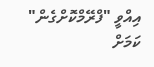އިއްވީ "ފްރޭމްކޮށްގެން" ކަމަށް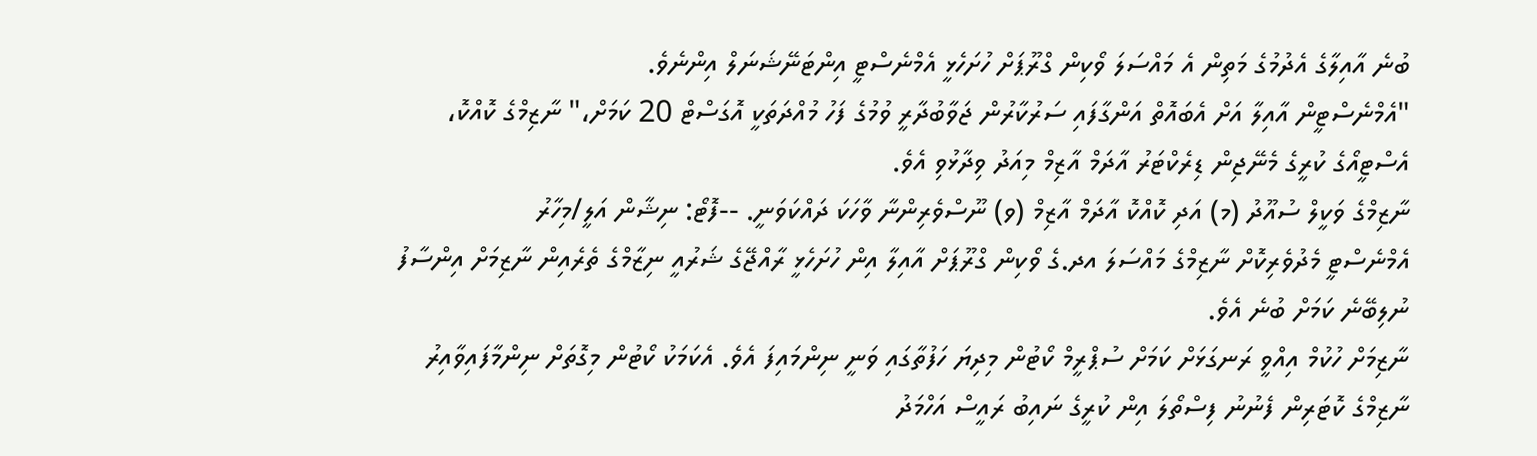ބުނެ އާއިލާގެ އެދުމުގެ މަތިން އެ މައްސަލަ ވޯކިން ގްރޫޕަށް ހުށަހެޅީ އެމްނެސްޓީ އިންޓަނޭޝަނަލް އިންނެވެ.
"އެމްނެސްޓީން އާއިލާ އަށް އެބައޮތް އަންގާފައި ސަރުކާރުން ޖަވާބުދާރީ ވުމުގެ ފަހު މުއްދަތަކީ އޮގަސްޓް 20 ކަމަށް،" ނާޒިމްގެ ކޮއްކޮ، އެސްޓީއޯގެ ކުރީގެ މެނޭޖިން ޑިރެކްޓަރު އާދަމް އާޒިމް މިއަދު ވިދާޅުވި އެވެ.
ނާޒިމްގެ ވަކީލް ސުއޫދު (މ) އަދި ކޮއްކޮ އާދަމް އާޒިމް (ވ) ނޫސްވެރިންނާ ވާހަކަ ދައްކަވަނީ. --ފޮޓޯ: ނިޝާން އަލީ/މިހާރު
އެމްނެސްޓީ މެދުވެރިކޮށް ނާޒިމްގެ މައްސަލަ އދ.ގެ ވޯކިން ގްރޫޕަށް އާއިލާ އިން ހުށަހެޅީ ރާއްޖޭގެ ޝަރުއީ ނިޒާމްގެ ތެރެއިން ނާޒިމަށް އިންސާފު ނުލިބޭނެ ކަމަށް ބުނެ އެވެ.
ނާޒިމަށް ހުކުމް އިއްވީ ރަނގަޅަށް ކަމަށް ސުޕްރީމް ކޯޓުން މިދިޔަ ހަފުތާގައި ވަނީ ނިންމައިފަ އެވެ. އެކަމަކު ކޯޓުން މިގޮތަށް ނިންމާފައިވާއިރު ނާޒިމްގެ ކޮޓަރިން ފެނުނު ފިސްތޯލަ އިން ކުރީގެ ނައިބު ރައީސް އަހްމަދު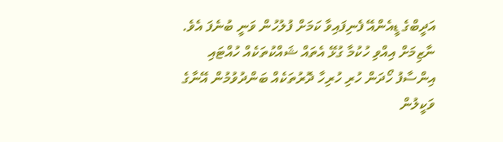އަދީބްގެ ޑީއެންއޭ ފެނިފައިވާ ކަމަށް ފުލުހުން ވަނީ ބުނެފަ އެވެ.
ނާޒިމަށް އިއްވި ހުކުމާ ގުޅޭ އެތައް ޝައްކުތަކެއް ހުއްޓައި އިންސާފު ހޯދަން ހުރި ހުރިހާ ދޮރުތަކެއް ބަންދުވުމުން އޭނާގެ ވަކީލުން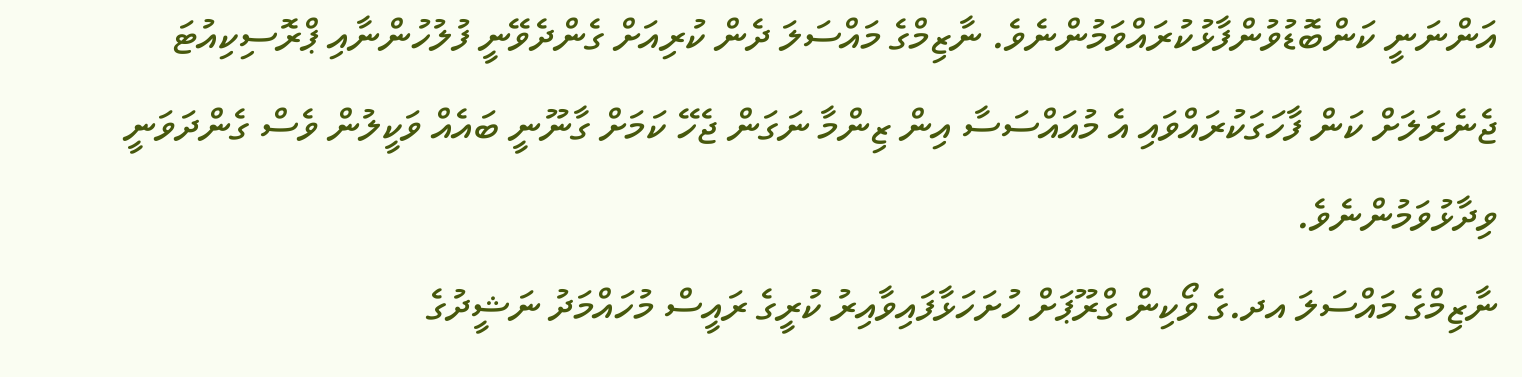އަންނަނީ ކަންބޮޑުވުންފާޅުކުރައްވަމުންނެވެ. ނާޒިމްގެ މައްސަލަ ދެން ކުރިއަށް ގެންދެވޭނީ ފުލުހުންނާއި ޕްރޮސިކިއުޓަ ޖެނެރަލަށް ކަން ފާހަގަކުރައްވައި އެ މުއައްސަސާ އިން ޒިންމާ ނަގަން ޖެހޭ ކަމަށް ގާނޫނީ ބައެއް ވަކީލުން ވެސް ގެންދަވަނީ ވިދާޅުވަމުންނެވެ.
ނާޒިމްގެ މައްސަލަ އދ.ގެ ވޯކިން ގްރޫޕަށް ހުށަހަޅާފައިވާއިރު ކުރީގެ ރައީސް މުހައްމަދު ނަޝީދުގެ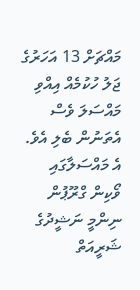މައްޗަށް 13 އަހަރުގެ ޖަލު ހުކުމެއް އިއްވި މައްސަލަ ވެސް އެތަނުން ބެލި އެވެ. އެ މައްސަލާގައި ވޯކިން ގްރޫޕުން ނިންމީ ނަޝީދުގެ ޝަރީއަތް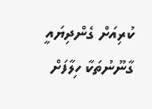ކުރިއަށް ގެންދިޔައީ ގާނޫނުތަކާ ހިލާފަށް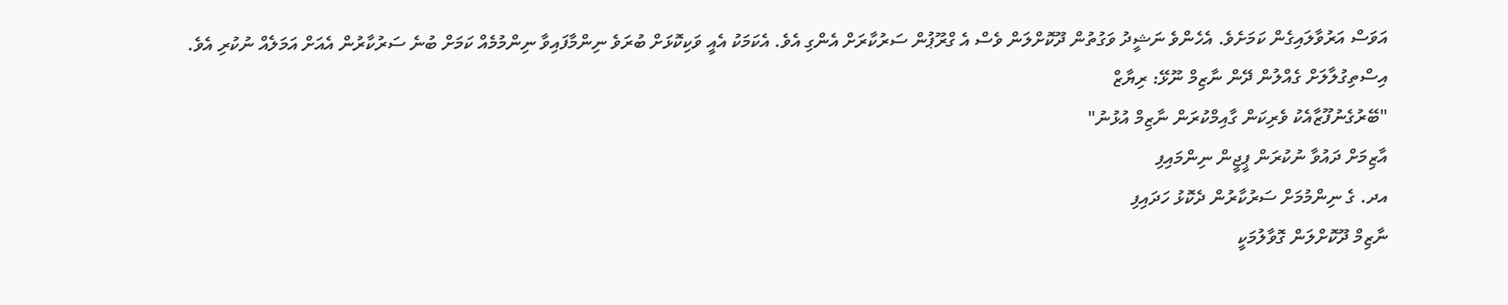އަވަސް އަރުވާލައިގެން ކަމަށެވެ. އެހެންވެ ނަޝީދު ވަގުތުން ދޫކޮށްލަން ވެސް އެ ގްރޫޕުން ސަރުކާރަށް އެންގި އެވެ. އެކަމަކު އެއީ ވަކިކޮޅަށް ބުރަވެ ނިންމާފައިވާ ނިންމުމެއް ކަމަށް ބުނެ ސަރުކާރުން އެއަށް އަމަލެއް ނުކުރި އެވެ.
އިސްތިގުލާލަށް ގެއްލުން ދޭން ނާޒިމް ނޫޅޭ: ރިޔާޒް
"ބޭރުގެނުފޫޒާއެކު ވެރިކަން ގާއިމްކުރަން ނާޒިމް އުޅުނު"
އާޒިމަށް ދައުވާ ނުކުރަން ޕީޖީން ނިންމައިފި
އދ. ގެ ނިންމުމަށް ސަރުކާރުން ދެކޮޅު ހަދައިފި
ނާޒިމް ދޫކޮށްލަން ގޮވާލުމަކީ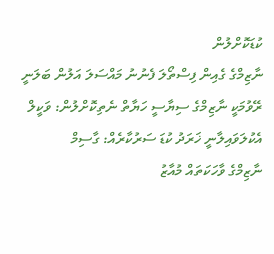ކުޑަކޮށްލުން
ނާޒިމްގެ ގެއިން ފިސްތޯލަ ފެނުނު މައްސަލަ އަލުން ބަލަނީ
ރޭވުމަކީ ނާޒިމްގެ ސިޔާސީ ހަޔާތް ނެތިކޮށްލުން: ވަކީލް
އެކުލަވައިލާނީ ޚަރަދު ކުޑަ ސަރުކާރެއް: ގާސިމް
ނާޒިމްގެ ވާހަކަތައް މުއާޒު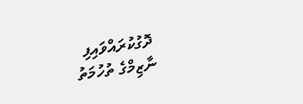ދޮގުކުރައްވައިފި
ނާޒިމްގެ ތުހުމަތު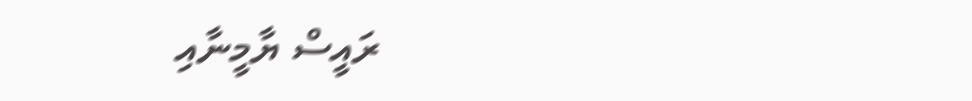ރައީސް ޔާމީނާއި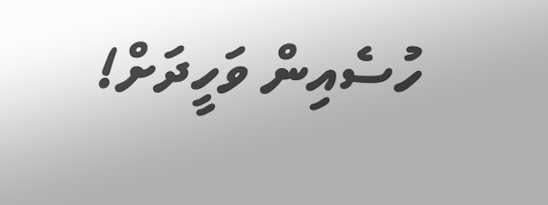ހުސެއިން ވަހީދަށް!